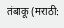तंबाकू (मराठी: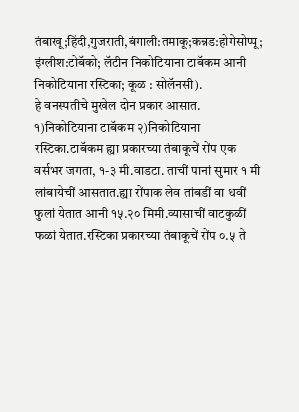तंबाखू;हिंदी,गुजराती,बंगाली:तमाकू;कन्नड:होगेसोप्पू; इंग्लीश:टोबॅको; लॅटीन निकोटियाना टाबॅकम आनी निकोटियाना रस्टिका; कूळ : सोलॅनसी).
हे वनस्पतीचे मुखेल दोन प्रकार आसात. १)निकोटियाना टाबॅकम २)निकोटियाना रस्टिका.टाबॅकम ह्या प्रकारच्या तंबाकूचें रोंप एक वर्सभर जगता, १-३ मी.वाडटा. ताचीं पानां सुमार १ मी लांबायेचीं आसतात.ह्या रोंपाक लेव तांबडीं वा धवीं फुलां येतात आनी १५.२० मिमी.व्यासाचीं वाटकुळीं फळां येतात.रस्टिका प्रकारच्या तंबाकूचें रोंप ०.५ ते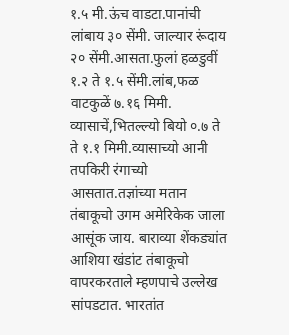१.५ मी.ऊंच वाडटा.पानांची लांबाय ३० सेंमी. जाल्यार रूंदाय २० सेंमी.आसता.फुलां हळडुवीं १.२ ते १.५ सेंमी.लांब,फळ वाटकुळें ७.१६ मिमी. व्यासाचें,भितल्ल्यो बियो ०.७ ते ते १.१ मिमी.व्यासाच्यो आनी तपकिरी रंगाच्यो आसतात.तज्ञांच्या मतान तंबाकूचो उगम अमेरिकेक जाला आसूंक जाय. बाराव्या शेंकड्यांत आशिया खंडांट तंबाकूचो वापरकरताले म्हणपाचे उल्लेख सांपडटात. भारतांत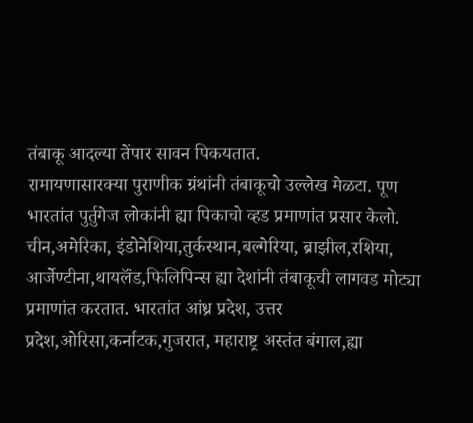तंबाकू आदल्या तेंपार सावन पिकयतात.
रामायणासारक्या पुराणीक ग्रंथांनी तंबाकूचो उल्लेख मेळटा. पूण भारतांत पुर्तुगेज लोकांनी ह्या पिकाचो व्हड प्रमाणांत प्रसार केलो. चीन,अमेरिका, इंडोनेशिया,तुर्कस्थान,बल्गेरिया, ब्राझील,रशिया, आर्जेण्टीना,थायलॅंड,फिलिपिन्स ह्या देशांनी तंबाकूची लागवड मोट्या प्रमाणांत करतात. भारतांत आंध्र प्रदेश, उत्तर प्रदेश,ओरिसा,कर्नाटक,गुजरात, महाराष्ट्र अस्तंत बंगाल,ह्या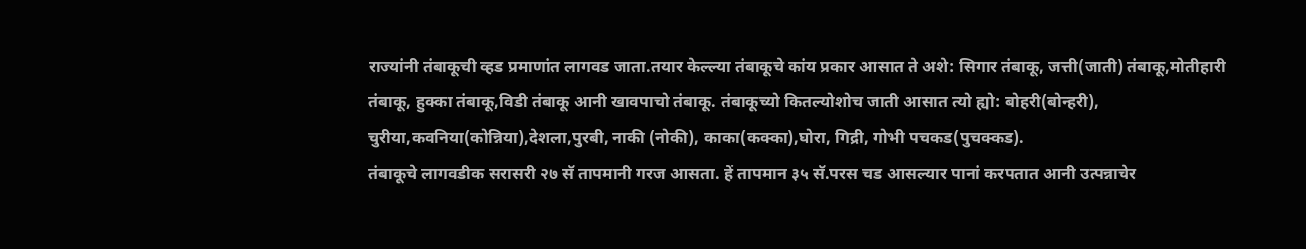राज्यांनी तंबाकूची व्हड प्रमाणांत लागवड जाता.तयार केल्ल्या तंबाकूचे कांय प्रकार आसात ते अशे: सिगार तंबाकू, जत्ती(जाती) तंबाकू,मोतीहारी तंबाकू, हुक्का तंबाकू,विडी तंबाकू आनी खावपाचो तंबाकू. तंबाकूच्यो कितल्योशोच जाती आसात त्यो ह्यो: बोहरी(बोन्हरी), चुरीया,कवनिया(कोन्निया),देशला,पुरबी, नाकी (नोकी), काका(कक्का),घोरा, गिद्री, गोभी पचकड(पुचक्कड).
तंबाकूचे लागवडीक सरासरी २७ सॅ तापमानी गरज आसता. हें तापमान ३५ सॅ.परस चड आसल्यार पानां करपतात आनी उत्पन्नाचेर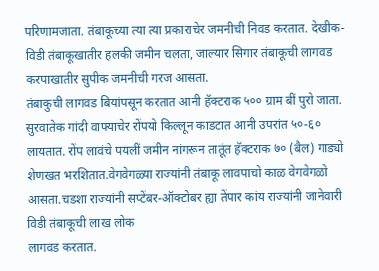परिणामजाता. तंबाकूच्या त्या त्या प्रकाराचेर जमनीची निवड करतात. देखीक-विडी तंबाकूखातीर हलकी जमीन चलता, जाल्यार सिगार तंबाकूची लागवड करपाखातीर सुपीक जमनीची गरज आसता.
तंबाकुची लागवड बियांपसून करतात आनी हॅक्टराक ५०० ग्राम बीं पुरो जाता. सुरवातेक गांदी वाफ्याचेर रोंपयो किल्लून काडटात आनी उपरांत ५०-६० लायतात. रोंप लावंचे पयलीं जमीन नांगरून तातूंत हॅक्टराक ७० (बैल) गाड्यो शेणखत भरशितात.वेगवेगळ्या राज्यांनी तंबाकू लावपाचो काळ वेगवेगळो आसता.चडशा राज्यांनी सप्टेंबर-ऑक्टोबर ह्या तेंपार कांय राज्यांनी जानेवारी विडी तंबाकूची लाख लोक
लागवड करतात.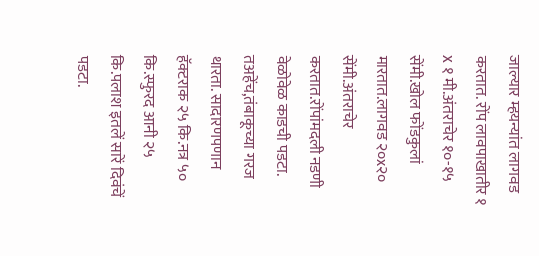जाल्यार म्हयन्यांत लागवड करतात. रोंप लावपाखातीर १ x १ मी.अंतराचेर १०-१५ सेंमी.खोल फोंडकुलां मारतात.लागवड २०x२० सेंमी.अंतराचेर करतात.रोंपांमदली नडणी वेळोवेळ काडची पडटा. तअहेंच,तंबाकूच्या गरज थारता. सादारणपणान हॅक्टराक २५ कि.नत्र ५० कि.स्फुरद आनी २५ कि.पलाश इतलें सारें दिवंचें पडटा.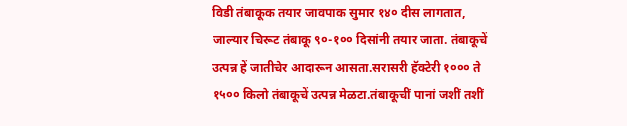विडी तंबाकूक तयार जावपाक सुमार १४० दीस लागतात, जाल्यार चिरूट तंबाकू ९०-१०० दिसांनी तयार जाता. तंबाकूचें उत्पन्न हें जातीचेर आदारून आसता.सरासरी हॅक्टेरी १००० ते १५०० किलो तंबाकूचें उत्पन्न मेळटा.तंबाकूचीं पानां जशीं तशीं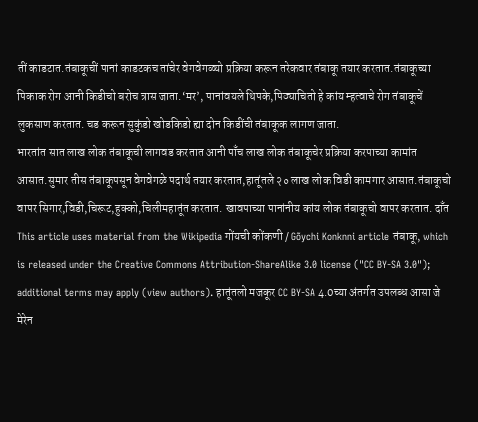तीं काडटात.तंबाकूचीं पानां काडटकच तांचेर वेगवेगळ्यो प्रक्रिया करून तरेकवार तंबाकू तयार करतात.तंबाकूच्या पिकाक रोग आनी किडीचो बरोच त्रास जाता.‘मर’, पानांवयले थिपके,पिठ्याचितो हे कांय म्हत्वाचे रोग तंबाकूचें लुकसाण करतात. चड करून सुकुंडो खोडकिडो ह्या दोन किडींची तंबाकूक लागण जाता.
भारतांत सात लाख लोक तंबाकूची लागवड करतात आनी पाँच लाख लोक तंबाकूचेर प्रक्रिया करपाच्या कामांत आसात.सुमार तीस तंबाकूपसून वेगवेगळे पदार्थ तयार करतात,हातूंतले २० लाख लोक विडी कामगार आसात.तंबाकूचो वापर सिगार,विडी,चिरूट,हुक्को,चिलीमहातूंत करतात. खावपाच्या पानांनीय कांय लोक तंबाकूचो वापर करतात. दाँत
This article uses material from the Wikipedia गोंयची कोंकणी / Gõychi Konknni article तंबाकू, which is released under the Creative Commons Attribution-ShareAlike 3.0 license ("CC BY-SA 3.0"); additional terms may apply (view authors). हातूंतलो मजकूर CC BY-SA 4.0च्या अंतर्गत उपलब्ध आसा जे मेरेन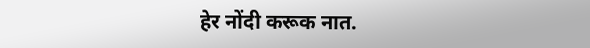हेर नोंदी करूक नात.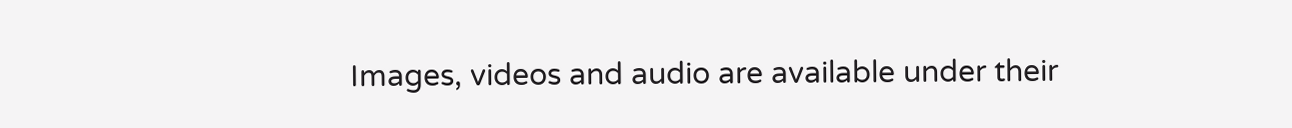Images, videos and audio are available under their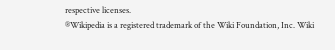respective licenses.
®Wikipedia is a registered trademark of the Wiki Foundation, Inc. Wiki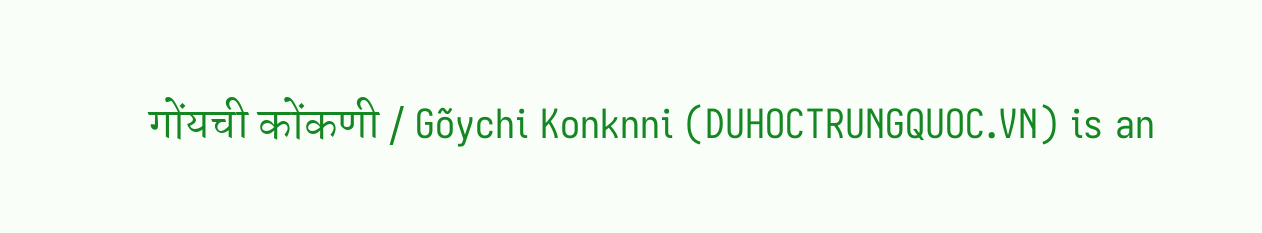गोंयची कोंकणी / Gõychi Konknni (DUHOCTRUNGQUOC.VN) is an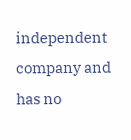independent company and has no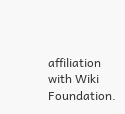affiliation with Wiki Foundation.